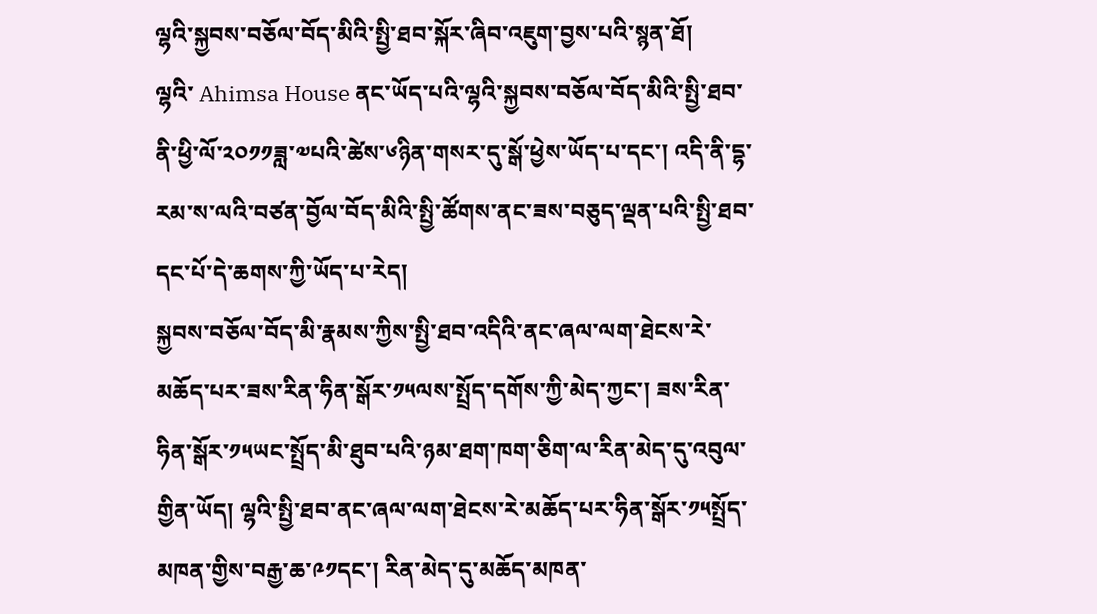ལྷའི་སྐྱབས་བཅོལ་བོད་མིའི་སྤྱི་ཐབ་སྐོར་ཞིབ་འཇུག་བྱས་པའི་སྙན་ཐོ།
ལྷའི་ Ahimsa House ནང་ཡོད་པའི་ལྷའི་སྐྱབས་བཅོལ་བོད་མིའི་སྤྱི་ཐབ་ནི་ཕྱི་ལོ་༢༠༡༡ཟླ་༧པའི་ཚེས་༦ཉིན་གསར་དུ་སྒོ་ཕྱེས་ཡོད་པ་དང་། འདི་ནི་དྷ་རམ་ས་ལའི་བཙན་བྱོལ་བོད་མིའི་སྤྱི་ཚོགས་ནང་ཟས་བཅུད་ལྡན་པའི་སྤྱི་ཐབ་དང་པོ་དེ་ཆགས་ཀྱི་ཡོད་པ་རེད།
སྐྱབས་བཅོལ་བོད་མི་རྣམས་ཀྱིས་སྤྱི་ཐབ་འདིའི་ནང་ཞལ་ལག་ཐེངས་རེ་མཆོད་པར་ཟས་རིན་ཧིན་སྒོར་༡༥ལས་སྤྲོད་དགོས་ཀྱི་མེད་ཀྱང་། ཟས་རིན་ཧིན་སྒོར་༡༥ཡང་སྤྲོད་མི་ཐུབ་པའི་ཉམ་ཐག་ཁག་ཅིག་ལ་རིན་མེད་དུ་འབུལ་གྱིན་ཡོད། ལྷའི་སྤྱི་ཐབ་ནང་ཞལ་ལག་ཐེངས་རེ་མཆོད་པར་ཧིན་སྒོར་༡༥སྤྲོད་མཁན་གྱིས་བརྒྱ་ཆ་༩༡དང་། རིན་མེད་དུ་མཆོད་མཁན་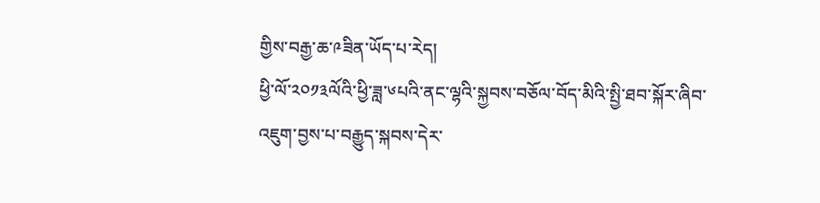གྱིས་བརྒྱ་ཆ་༩ཟིན་ཡོད་པ་རེད།
ཕྱི་ལོ་༢༠༡༣ལོའི་ཕྱི་ཟླ་༦པའི་ནང་ལྷའི་སྐྱབས་བཅོལ་བོད་མིའི་སྤྱི་ཐབ་སྐོར་ཞིབ་འཇུག་བྱས་པ་བརྒྱུད་སྐབས་དེར་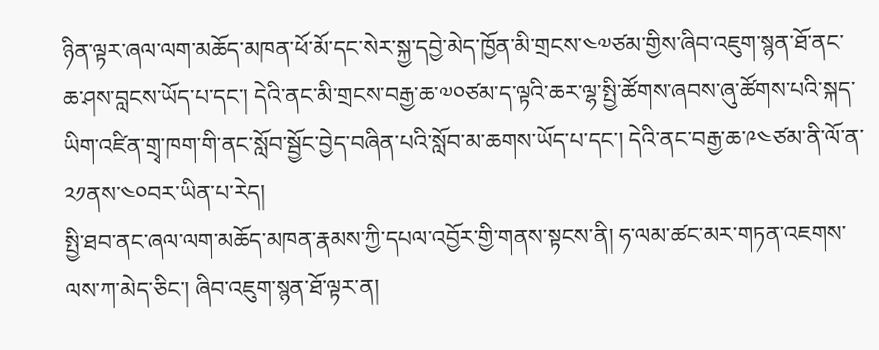ཉིན་ལྟར་ཞལ་ལག་མཆོད་མཁན་ཕོ་མོ་དང་སེར་སྐྱ་དབྱེ་མེད་ཁྱོན་མི་གྲངས་༤༧ཙམ་གྱིས་ཞིབ་འཇུག་སྙན་ཐོ་ནང་ཆ་ཤས་བླངས་ཡོད་པ་དང་། དེའི་ནང་མི་གྲངས་བརྒྱ་ཆ་༧༠ཙམ་ད་ལྟའི་ཆར་ལྷ་སྤྱི་ཚོགས་ཞབས་ཞུ་ཚོགས་པའི་སྐད་ཡིག་འཛིན་གྲྭ་ཁག་གི་ནང་སློབ་སྦྱོང་བྱེད་བཞིན་པའི་སློབ་མ་ཆགས་ཡོད་པ་དང་། དེའི་ནང་བརྒྱ་ཆ་༩༤ཙམ་ནི་ལོ་ན་༢༡ནས་༤༠བར་ཡིན་པ་རེད།
སྤྱི་ཐབ་ནང་ཞལ་ལག་མཆོད་མཁན་རྣམས་ཀྱི་དཔལ་འབྱོར་གྱི་གནས་སྟངས་ནི། ཧ་ལམ་ཚང་མར་གཏན་འཇགས་ལས་ཀ་མེད་ཅིང་། ཞིབ་འཇུག་སྙན་ཐོ་ལྟར་ན།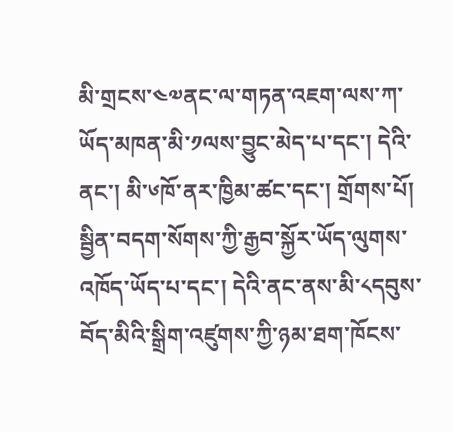མི་གྲངས་༤༧ནང་ལ་གཏན་འཇག་ལས་ཀ་ཡོད་མཁན་མི་༡ལས་བྱུང་མེད་པ་དང་། དེའི་ནང་། མི་༦ཁོ་ནར་ཁྱིམ་ཚང་དང་། གྲོགས་པོ། སྦྱིན་བདག་སོགས་ཀྱི་རྒྱབ་སྐྱོར་ཡོད་ལུགས་འཁོད་ཡོད་པ་དང་། དེའི་ནང་ནས་མི་༨དབུས་བོད་མིའི་སྒྲིག་འཛུགས་ཀྱི་ཉམ་ཐག་ཁོངས་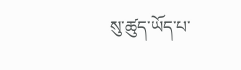སུ་ཚུད་ཡོད་པ་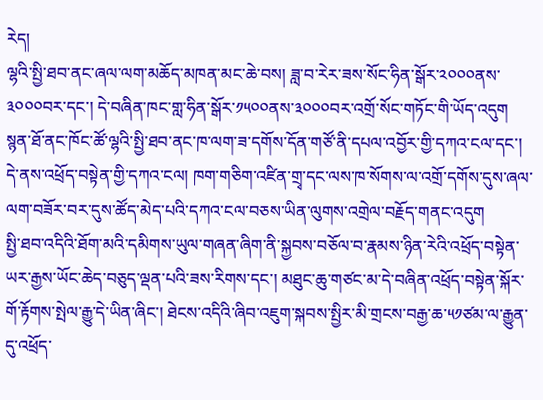རེད།
ལྷའི་སྤྱི་ཐབ་ནང་ཞལ་ལག་མཆོད་མཁན་མང་ཆེ་བས། ཟླ་བ་རེར་ཟས་སོང་ཧིན་སྒོར་༢༠༠༠ནས་༣༠༠༠བར་དང་། དེ་བཞིན་ཁང་གླ་ཧིན་སྒོར་༡༥༠༠ནས་༣༠༠༠བར་འགྲོ་སོང་གཏོང་གི་ཡོད་འདུག
སྙན་ཐོ་ནང་ཁོང་ཚོ་ལྷའི་སྤྱི་ཐབ་ནང་ཁ་ལག་ཟ་དགོས་དོན་གཙོ་ནི་དཔལ་འབྱོར་གྱི་དཀའ་ངལ་དང་། དེ་ནས་འཕྲོད་བསྟེན་གྱི་དཀའ་ངལ། ཁག་གཅིག་འཛིན་གྲྭ་དང་ལས་ཁ་སོགས་ལ་འགྲོ་དགོས་དུས་ཞལ་ལག་བཟོར་བར་དུས་ཚོད་མེད་པའི་དཀའ་ངལ་བཅས་ཡིན་ལུགས་འགྲེལ་བརྗོད་གནང་འདུག
སྤྱི་ཐབ་འདིའི་ཐོག་མའི་དམིགས་ཡུལ་གཞན་ཞིག་ནི་སྐྱབས་བཅོལ་བ་རྣམས་ཉིན་རེའི་འཕྲོད་བསྟེན་ཡར་རྒྱས་ཡོང་ཆེད་བཅུད་ལྡན་པའི་ཟས་རིགས་དང་། མཐུང་ཆུ་གཙང་མ་དེ་བཞིན་འཕྲོད་བསྟེན་སྐོར་གོ་རྟོགས་སྤེལ་རྒྱུ་དེ་ཡིན་ཞིང་། ཐེངས་འདིའི་ཞིབ་འཇུག་སྐབས་སྤྱིར་མི་གྲངས་བརྒྱ་ཆ་༥༡ཙམ་ལ་རྒྱུན་དུ་འཕྲོད་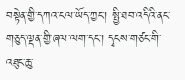བསྟེན་གྱི་དཀའ་ངལ་ཡོད་ཀྱང་། སྤྱི་ཐབ་འདིའི་ནང་གཅུད་ལྡན་གྱི་ཞལ་ལག་དང་། དྭངས་གཙང་གི་འཐུང་ཆུ་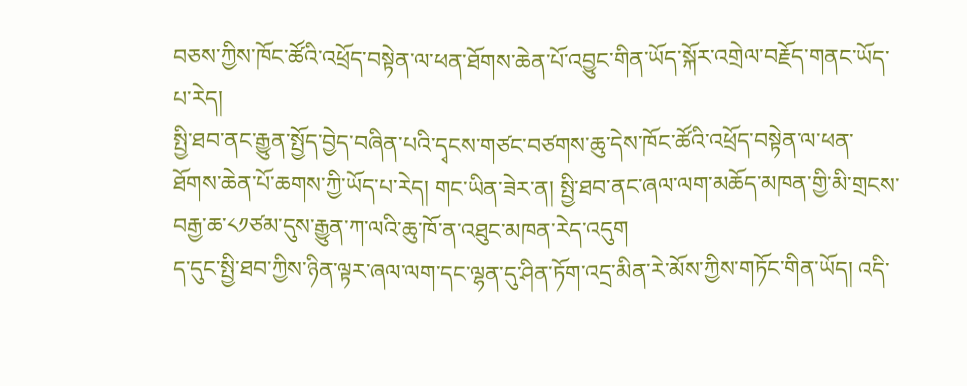བཅས་ཀྱིས་ཁོང་ཚོའི་འཕྲོད་བསྟེན་ལ་ཕན་ཐོགས་ཆེན་པོ་འབྱུང་གིན་ཡོད་སྐོར་འགྲེལ་བརྗོད་གནང་ཡོད་པ་རེད།
སྤྱི་ཐབ་ནང་རྒྱུན་སྤྱོད་བྱེད་བཞིན་པའི་དྭངས་གཙང་བཙགས་ཆུ་དེས་ཁོང་ཚོའི་འཕྲོད་བསྟེན་ལ་ཕན་ཐོགས་ཆེན་པོ་ཆགས་ཀྱི་ཡོད་པ་རེད། གང་ཡིན་ཟེར་ན། སྤྱི་ཐབ་ནང་ཞལ་ལག་མཆོད་མཁན་གྱི་མི་གྲངས་བརྒྱ་ཆ་༨༡ཙམ་དུས་རྒྱུན་ཀ་ལའི་ཆུ་ཁོ་ན་འཐུང་མཁན་རེད་འདུག
ད་དུང་སྤྱི་ཐབ་ཀྱིས་ཉིན་ལྟར་ཞལ་ལག་དང་ལྷན་དུ་ཤིན་ཏོག་འདྲ་མིན་རེ་མོས་ཀྱིས་གཏོང་གིན་ཡོད། འདི་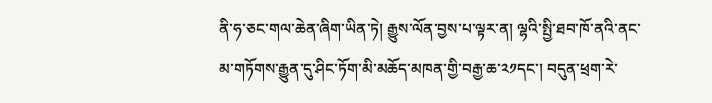ནི་ཧ་ཅང་གལ་ཆེན་ཞིག་ཡིན་ཏེ། རྒྱུས་ལོན་བྱས་པ་ལྟར་ན། ལྷའི་སྤྱི་ཐབ་ཁོ་ནའི་ནང་མ་གཏོགས་རྒྱུན་དུ་ཤིང་ཏོག་མི་མཆོད་མཁན་གྱི་བརྒྱ་ཆ་༢༡དང་། བདུན་ཕྲག་རེ་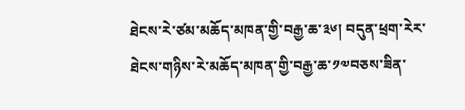ཐེངས་རེ་ཙམ་མཆོད་མཁན་གྱི་བརྒྱ་ཆ་༣༦། བདུན་ཕྲག་རེར་ཐེངས་གཉིས་རེ་མཆོད་མཁན་གྱི་བརྒྱ་ཆ་༡༧བཅས་ཟིན་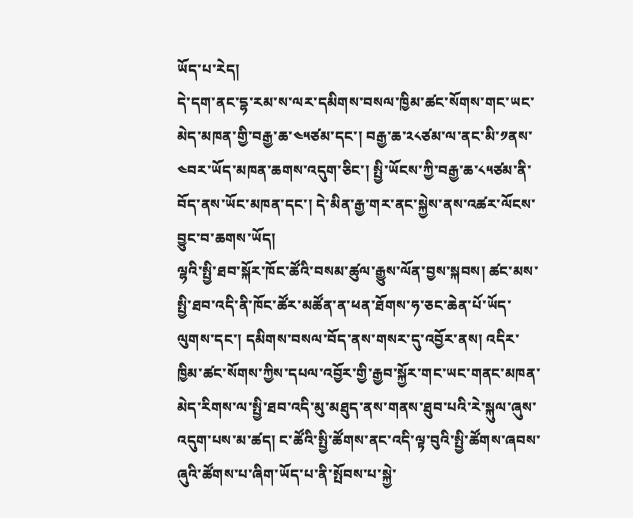ཡོད་པ་རེད།
དེ་དག་ནང་དྷ་རམ་ས་ལར་དམིགས་བསལ་ཁྱིམ་ཚང་སོགས་གང་ཡང་མེད་མཁན་གྱི་བརྒྱ་ཆ་༤༥ཙམ་དང་། བརྒྱ་ཆ་༢༨ཙམ་ལ་ནང་མི་༡ནས་༤བར་ཡོད་མཁན་ཆགས་འདུག་ཅིང་། སྤྱི་ཡོངས་ཀྱི་བརྒྱ་ཆ་༨༥ཙམ་ནི་བོད་ནས་ཡོང་མཁན་དང་། དེ་མིན་རྒྱ་གར་ནང་སྐྱེས་ནས་འཚར་ལོངས་བྱུང་བ་ཆགས་ཡོད།
ལྷའི་སྤྱི་ཐབ་སྐོར་ཁོང་ཚོའི་བསམ་ཚུལ་རྒྱུས་ལོན་བྱས་སྐབས། ཚང་མས་སྤྱི་ཐབ་འདི་ནི་ཁོང་ཚོར་མཚོན་ན་ཕན་ཐོགས་ཧ་ཅང་ཆེན་པོ་ཡོད་ལུགས་དང་། དམིགས་བསལ་བོད་ནས་གསར་དུ་འབྱོར་ནས། འདིར་ཁྱིམ་ཚང་སོགས་ཀྱིས་དཔལ་འབྱོར་གྱི་རྒྱབ་སྐྱོར་གང་ཡང་གནང་མཁན་མེད་རིགས་ལ་སྤྱི་ཐབ་འདི་མུ་མཐུད་ནས་གནས་ཐུབ་པའི་རེ་སྐུལ་ཞུས་འདུག་པས་མ་ཚད། ང་ཚོའི་སྤྱི་ཚོགས་ནང་འདི་ལྟ་བུའི་སྤྱི་ཚོགས་ཞབས་ཞུའི་ཚོགས་པ་ཞིག་ཡོད་པ་ནི་སྤོབས་པ་སྐྱེ་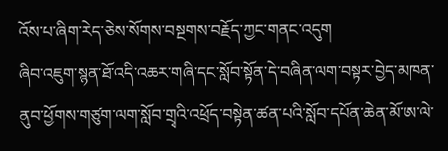འོས་པ་ཞིག་རེད་ཅེས་སོགས་བསྔགས་བརྗོད་ཀྱང་གནང་འདུག
ཞིབ་འཇུག་སྙན་ཐོ་འདི་འཆར་གཞི་དང་སློབ་སྟོན་དེ་བཞིན་ལག་བསྟར་བྱེད་མཁན་ནུབ་ཕྱོགས་གཙུག་ལག་སློབ་གྲྭའི་འཕྲོད་བསྟེན་ཚན་པའི་སློབ་དཔོན་ཆེན་མོ་ཨ་ལེ་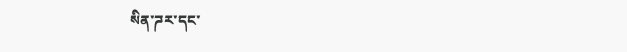སིན་ཌར་དང་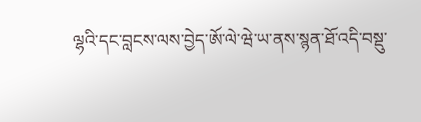ལྷའི་དང་བླངས་ལས་བྱེད་ཨོ་ལེ་ཝེ་ཡ་ནས་སྙན་ཐོ་འདི་བསྡུ་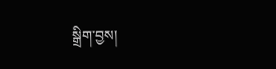སྒྲིག་བྱས།